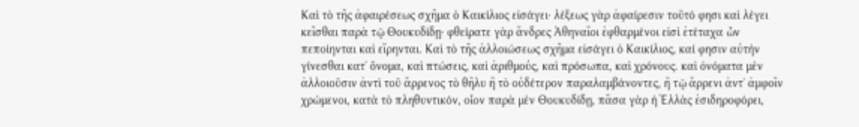Καὶ τὸ τῆς ἀφαιρέσεως σχῆμα ὁ Καικίλιος εἰσάγει· λέξεως γὰρ ἀφαίρεσιν τοῦτό φησι καὶ λέγει κεῖσθαι παρὰ τῷ Θουκυδίδῃ· φθείρατε γὰρ ἄνδρες Ἀθηναῖοι ἐφθαρμένοι εἰσὶ ἐτέταχα ὧν πεποίηνται καὶ εἴρηνται. Καὶ τὸ τῆς ἀλλοιώσεως σχῆμα εἰσάγει ὁ Καικίλιος, καί φησιν αὐτὴν γίνεσθαι κατ᾽ ὄνομα, καὶ πτώσεις, καὶ ἀριθμούς, καὶ πρόσωπα, καὶ χρόνους. καὶ ὀνόματα μὲν ἀλλοιοῦσιν ἀντὶ τοῦ ἄρρενος τὸ θῆλυ ἢ τὸ οὐδέτερον παραλαμβάνοντες, ἢ τῷ ἄρρενι ἀντ᾽ ἀμφοῖν χρώμενοι, κατὰ τὸ πληθυντικόν, οἷον παρὰ μὲν Θουκυδίδῃ, πᾶσα γὰρ ἡ Ἑλλὰς ἐσιδηροφόρει,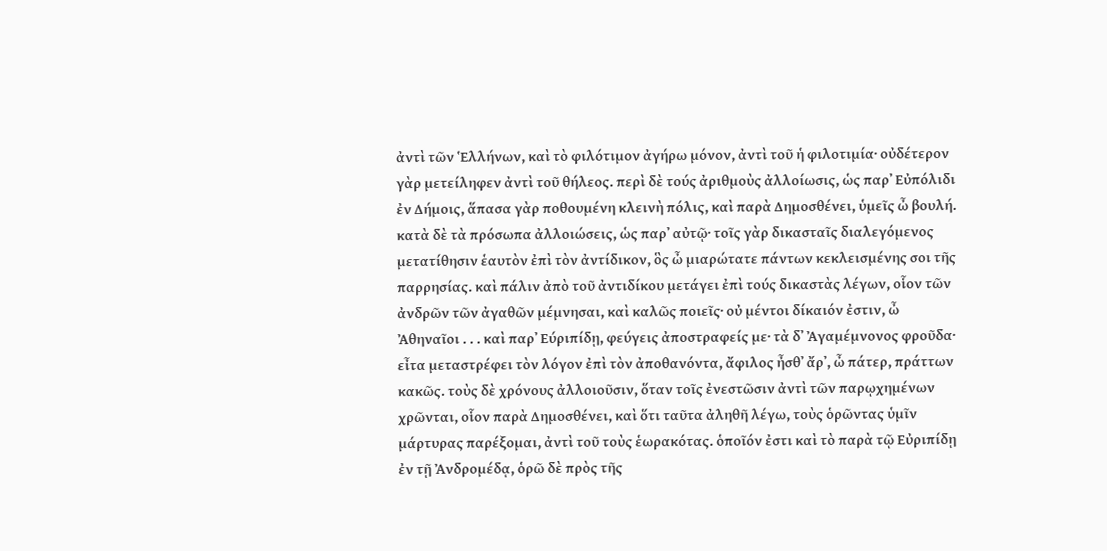ἀντὶ τῶν Ἑλλήνων, καὶ τὸ φιλότιμον ἀγήρω μόνον, ἀντὶ τοῦ ἡ φιλοτιμία· οὐδέτερον γὰρ μετείληφεν ἀντὶ τοῦ θήλεος. περὶ δὲ τούς ἀριθμοὺς ἀλλοίωσις, ὡς παρ᾽ Εὐπόλιδι ἐν Δήμοις, ἅπασα γὰρ ποθουμένη κλεινὴ πόλις, καὶ παρὰ Δημοσθένει, ὑμεῖς ὦ βουλή. κατὰ δὲ τὰ πρόσωπα ἀλλοιώσεις, ὡς παρ᾽ αὐτῷ· τοῖς γὰρ δικασταῖς διαλεγόμενος μετατίθησιν ἑαυτὸν ἐπὶ τὸν ἀντίδικον, ὃς ὦ μιαρώτατε πάντων κεκλεισμένης σοι τῆς παρρησίας. καὶ πάλιν ἀπὸ τοῦ ἀντιδίκου μετάγει ἐπὶ τούς δικαστὰς λέγων, οἷον τῶν ἀνδρῶν τῶν ἀγαθῶν μέμνησαι, καὶ καλῶς ποιεῖς· οὐ μέντοι δίκαιόν ἐστιν, ὦ Ἀθηναῖοι . . . καὶ παρ᾽ Εύριπίδῃ, φεύγεις ἀποστραφείς με· τὰ δ᾽ Ἀγαμέμνονος φροῦδα· εἶτα μεταστρέφει τὸν λόγον ἐπὶ τὸν ἀποθανόντα, ἄφιλος ἦσθ᾽ ἄρ᾽, ὦ πάτερ, πράττων κακῶς. τοὺς δὲ χρόνους ἀλλοιοῦσιν, ὅταν τοῖς ἐνεστῶσιν ἀντὶ τῶν παρῳχημένων χρῶνται, οἷον παρὰ Δημοσθένει, καὶ ὅτι ταῦτα ἀληθῆ λέγω, τοὺς ὁρῶντας ὑμῖν μάρτυρας παρέξομαι, ἀντὶ τοῦ τοὺς ἑωρακότας. ὁποῖόν ἐστι καὶ τὸ παρὰ τῷ Εὐριπίδῃ ἐν τῇ Ἀνδρομέδᾳ, ὁρῶ δὲ πρὸς τῆς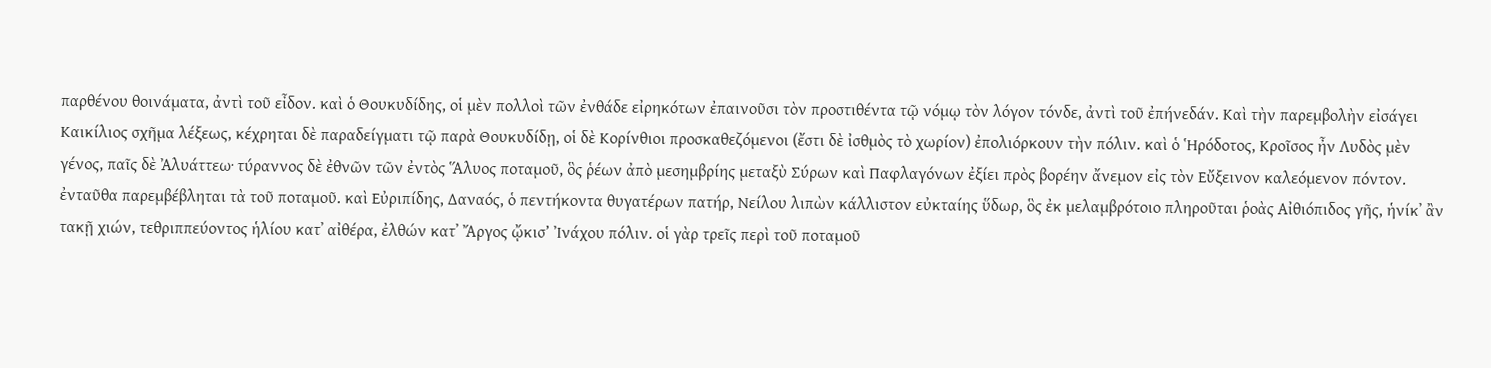παρθένου θοινάματα, ἀντὶ τοῦ εἶδον. καὶ ὁ Θουκυδίδης, οἱ μὲν πολλοὶ τῶν ἐνθάδε εἰρηκότων ἐπαινοῦσι τὸν προστιθέντα τῷ νόμῳ τὸν λόγον τόνδε, ἀντὶ τοῦ ἐπήνεδάν. Καὶ τὴν παρεμβολὴν εἰσάγει Καικίλιος σχῆμα λέξεως, κέχρηται δὲ παραδείγματι τῷ παρὰ Θουκυδίδῃ, οἱ δὲ Κορίνθιοι προσκαθεζόμενοι (ἔστι δὲ ἰσθμὸς τὸ χωρίον) ἐπολιόρκουν τὴν πόλιν. καὶ ὁ Ἡρόδοτος, Κροῖσος ἦν Λυδὸς μὲν γένος, παῖς δὲ Ἀλυάττεω· τύραννος δὲ ἐθνῶν τῶν ἐντὸς Ἅλυος ποταμοῦ, ὃς ῥέων ἀπὸ μεσημβρίης μεταξὺ Σύρων καὶ Παφλαγόνων ἐξίει πρὸς βορέην ἄνεμον εἰς τὸν Εὔξεινον καλεόμενον πόντον. ἐνταῦθα παρεμβέβληται τὰ τοῦ ποταμοῦ. καὶ Εὐριπίδης, Δαναός, ὁ πεντήκοντα θυγατέρων πατήρ, Νείλου λιπὼν κάλλιστον εὐκταίης ὕδωρ, ὃς ἐκ μελαμβρότοιο πληροῦται ῥοὰς Αἰθιόπιδος γῆς, ἡνίκ᾽ ἂν τακῇ χιών, τεθριππεύοντος ἡλίου κατ᾽ αἰθέρα, ἐλθών κατ᾽ Ἄργος ᾤκισ’ Ἰνάχου πόλιν. οἱ γὰρ τρεῖς περὶ τοῦ ποταμοῦ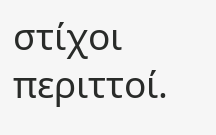στίχοι περιττοί.